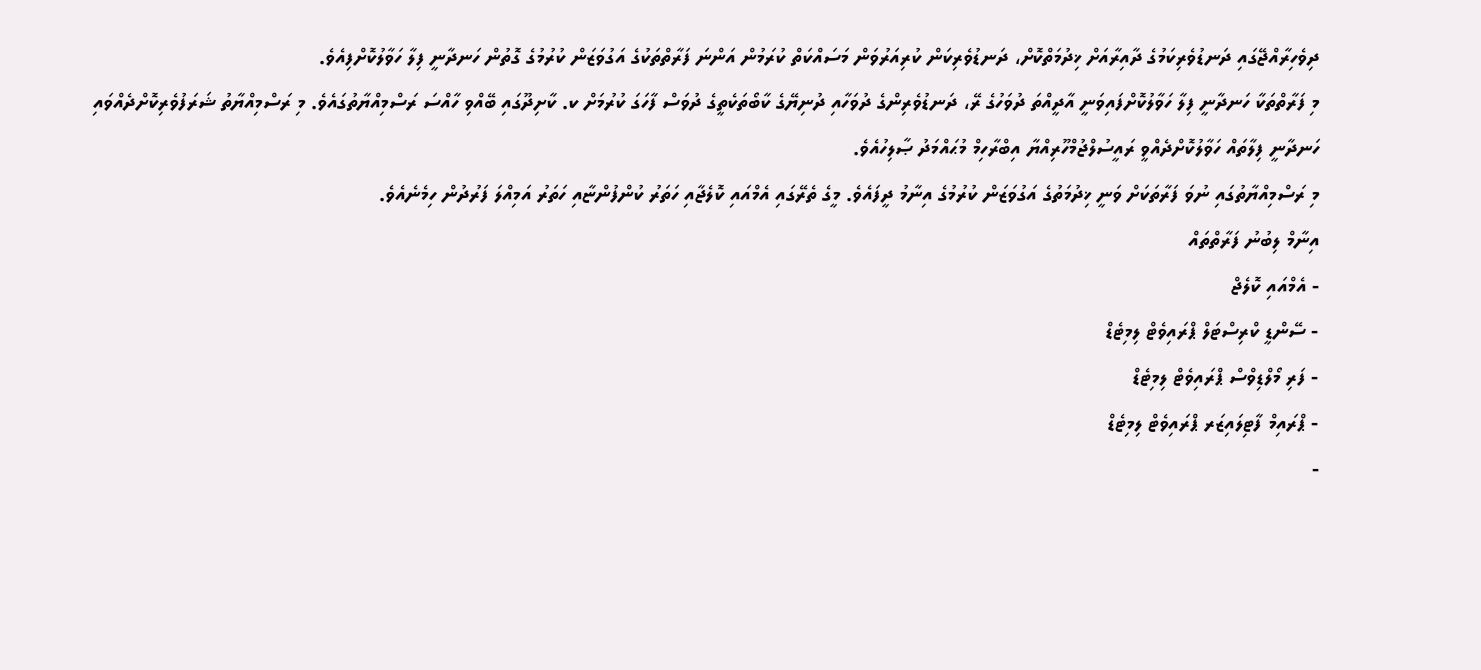ދިވެހިރާއްޖޭގައި ދަނޑުވެރިކަމުގެ ދާއިރާއަށް ޚިދުމަތްކޮށް، ދަނޑުވެރިކަން ކުރިއަރުވަން މަސައްކަތް ކުރަމުން އަންނަ ފަރާތްތަކުގެ އަގުވަޒަން ކުރުމުގެ ގޮތުން ހަނދާނީ ފިލާ ހަވާލުކޮށްފިއެވެ.
މި ފަރާތްތަކާ ހަނދާނީ ފިލާ ހަވާލުކޮށްފައިވަނީ އާދީއްތަ ދުވަހުގެ ރޭ، ދަނޑުވެރިންގެ ދުވަހާއި ދުނިޔޭގެ ކާބޯތަކެތީގެ ދުވަސް ފާހަގަ ކުރުމަށް ކ. ކާށިދޫގައި ބޭއްވި ހާއްސަ ރަސްމިއްޔާތުގައެވެ. މި ރަސްމިއްޔާތު ޝަރަފުވެރިކޮށްދެއްވައި ހަނދާނީ ފިލާތައް ހަވާލުކޮށްދެއްވީ ރައީސުލްޖުމްހޫރިއްޔާ އިބްރާހިމް މުޙައްމަދު ޞާލިހުއެވެ.
މި ރަސްމިއްޔާތުގައި ނުވަ ފަރާތަކަށް ވަނީ ޚިދުމަތުގެ އަގުވަޒަން ކުރުމުގެ އިނާމު ދީފައެވެ. މީގެ ތެރޭގައި އެމްއައި ކޮލެޖާއި ހަތަރު ކުންފުންޏާއި ހަތަރު އަމިއްލަ ފަރުދުން ހިމެނެއެވެ.
އިނާމް ލިބުނު ފަރާތްތައް
- އެމްއައި ކޮލެޖް
- ސޭންޑީ ކްރިސްޓަލް ޕްރައިވެޓް ލިމިޓެޑް
- ފަރި މޯލްޑިވްސް ޕްރައިވެޓް ލިމިޓެޑް
- ޕްރައިމް ފާޓިލައިޒަރ ޕްރައިވެޓް ލިމިޓެޑް
-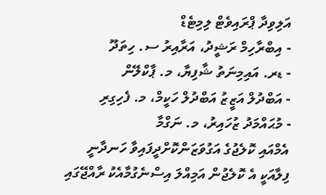އަލިވިދާ ޕްރައިވެޓް ލިމިޓެޑް
- އިބްރާހިމް ރަޝީދު، އަރާއިރު ސ. ހިތަދޫ
- ޑރ. އައިމިނަތު ޝާފިޔާ، މ. ޕާކްލޭން
- އަބްދުލް އަޒީޒު އަބްދުލް ހަކީމް، މ. ފެހިގިރި
- މުޙައްމަދު ޒުހައިރު، މ. ނަގްމާ
އެމްއައި ކޮލެޖުގެ އަގުވަޒަންކޮށްދީފައިވާ ހަނދާނީ ފިލާއަކީ އެ ކޮލެޖުން އަމިއްލަ އިސްނެގުމާއެކު ރާއްޖޭގައި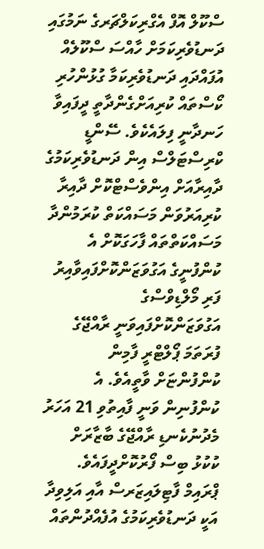ސްކޫލް އޮފް އެގްރިކަލްޗަރގެ ނަމުގައި ދަނޑުވެރިކަމަށް ހާއްސަ ސްކޫލެއް އުފައްދައި ދަނޑުވެރިކަމާ ގުޅުންހުރި ކޯސްތައް ކުރިއަށްގެންދާތީ ދީފައިވާ ހަނދާނީ ފިލައެކެވެ. ސޭންޑީ ކްރިސްޓަލްސް އިން ދަނޑުވެރިކަމުގެ ދާއިރާއަށް އިންވެސްޓްކޮށް ދާއިރާ ކުރިއަރުވަން މަސައްކަތް ކުރަމުންދާ މަސައްކަތްތައް ފާހަގަކޮށް އެ ކުންފުނީގެ އަގުވަޒަންކޮށްފައިވާއިރު ފަރި މޯލްޑިވްސްގެ އަގުވަޒަންކޮށްފައިވަނީ ރާއްޖޭގެ ފުރަތަމަ ޕޯލްޓްރީ ފާމިން ކުންފުންޏަށް ވާތީއެވެ. އެ ކުންފުނިން ވަނީ ފާއިތުވި 21 އަހަރު މެދުނުކެނޑި ރާއްޖޭގެ ބާޒާރަށް ކުކުޅު ބިސް ފޯރުކޮށްދީފައެވެ.
ޕްރައިމް ފާޓިލައިޒަރސް އާއި އަލިވިދާ އަކީ ދަނޑުވެރިކަމުގެ އުފެއްދުންތައް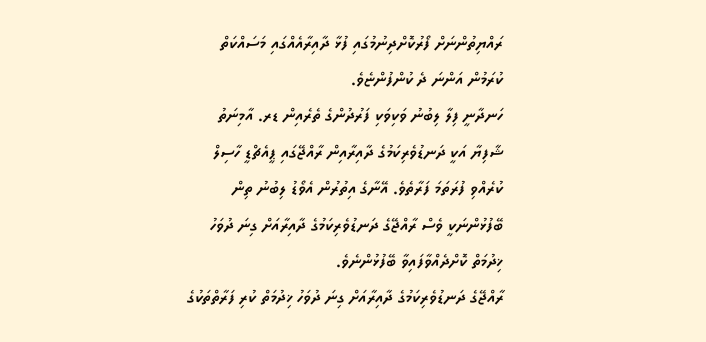ރައްޔިތުންނަށް ފޯރުކޮށްދިނުމުގައި ފުޅާ ދާއިރާއެއްގައި މަސައްކަތް ކުރަމުން އަންނަ ދެ ކުންފުންޏެވެ.
ހަނދާނީ ފިލާ ލިބުނު ވަކިވަކި ފަރުދުންގެ ތެރެއިން ޑރ. އާމިނަތު ޝާފިޔާ އަކީ ދަނޑުވެރިކަމުގެ ދާއިރާއިން ރާއްޖޭގައި ޕީއެޗްޑީ ހާސިލް ކުރެއްވި ފުރަތަމަ ފަރާތެވެ. އޭނާގެ އިތުރުން އެވޯޑު ލިބުނު ތިން ބޭފުޅުންނަކީ ވެސް ރާއްޖޭގެ ދަނޑުވެރިކަމުގެ ދާއިރާއަށް ގިނަ ދުވަހު ޚިދުމަތް ކޮށްދެއްވާފައިވާ ބޭފުޅުންނެވެ.
ރާއްޖޭގެ ދަނޑުވެރިކަމުގެ ދާއިރާއަށް ގިނަ ދުވަހު ޚިދުމަތް ކުރި ފަރާތްތަކުގެ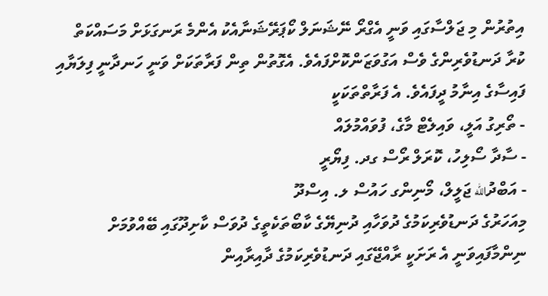އިތުރުން މި ޖަލްސާގައި ވަނީ އެގްރޯ ނޭޝަނަލް ކޯޕަރޭޝަނާއެކު އެންމެ ރަނގަޅަށް މަސައްކަތް ކުރާ ދަނޑުވެރިންގެ ވެސް އަގުވަޒަންކޮށްފައެވެ. އެގޮތުން ތިން ފަރާތަކަށް ވަނީ ހަނދާނީ ފިލަޔާއި ފައިސާގެ އިނާމު ދީފައެވެ. އެ ފަރާތްތަކަކީ
- ތޯރިގު އަލީ، ވައިލެޓް މާގެ، ފުވައްމުލައް
- ސާދާ ސޯލިހު، ކޮރަލް ރޯސް ގދ. ފިޔޯރީ
- އަބްދުالله ޖަލީލް، މޯނިންގ ހައުސް ލ. އިސްދޫ
މިއަހަރުގެ ދަނޑުވެރިކަމުގެ ދުވަހާއި ދުނިޔޭގެ ކާބޯތަކެތީގެ ދުވަސް ކާށިދޫގައި ބޭއްވުމަށް ނިންމާފައިވަނީ އެ ރަށަކީ ރާއްޖޭގައި ދަނޑުވެރިކަމުގެ ދާއިރާއިން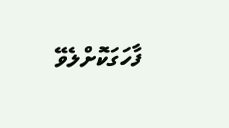ފާހަގަކޮށްލެވޭ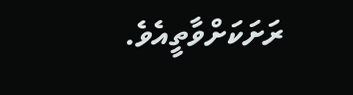ރަށަކަށްވާތީއެވެ.